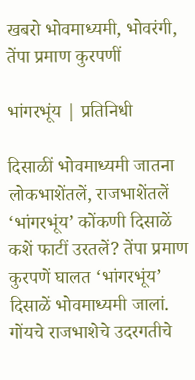खबरो भोवमाध्यमी, भोवरंगी, तेंपा प्रमाण कुरपणीं

भांगरभूंय | प्रतिनिधी

दिसाळीं भोवमाध्यमी जातना लोकभाशेंतलें, राजभाशेंतलें ‘भांगरभूंय’ कोंकणी दिसाळें कशें फाटीं उरतलें? तेंपा प्रमाण कुरपणें घालत ‘भांगरभूंय’ दिसाळें भोवमाध्यमी जालां. गोंयचे राजभाशेचे उदरगतीचे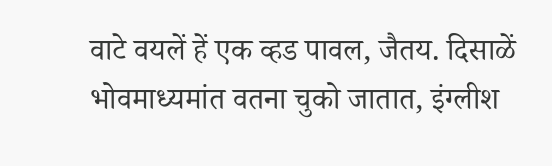वाटे वयलें हें एक व्हड पावल, जैतय. दिसाळें भोवमाध्यमांत वतना चुको जातात, इंग्लीश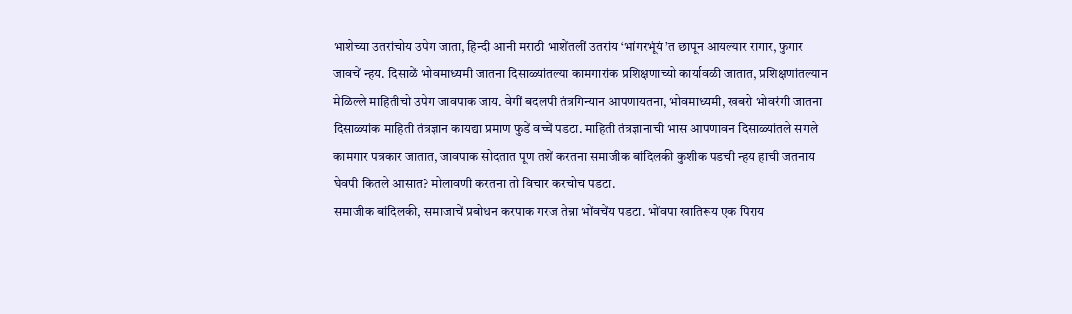भाशेच्या उतरांचोय उपेग जाता, हिन्दी आनी मराठी भाशेंतलीं उतरांय ‘भांगरभूंयं’त छापून आयल्यार रागार, फुगार जावचें न्हय. दिसाळें भोवमाध्यमी जातना दिसाळ्यांतल्या कामगारांक प्रशिक्षणाच्यो कार्यावळी जातात, प्रशिक्षणांतल्यान मेळिल्ले माहितीचो उपेग जावपाक जाय. वेगीं बदलपी तंत्रगिन्यान आपणायतना, भोवमाध्यमी, खबरो भोवरंगी जातना दिसाळ्यांक माहिती तंत्रज्ञान कायद्या प्रमाण फुडें वच्चें पडटा. माहिती तंत्रज्ञानाची भास आपणावन दिसाळ्यांतले सगले कामगार पत्रकार जातात, जावपाक सोदतात पूण तशें करतना समाजीक बांदिलकी कुशीक पडची न्हय हाची जतनाय घेवपी कितले आसात? मोलावणी करतना तो विचार करचोच पडटा.
समाजीक बांदिलकी, समाजाचें प्रबोधन करपाक गरज तेन्ना भोंवचेंय पडटा. भोंवपा खातिरूय एक पिराय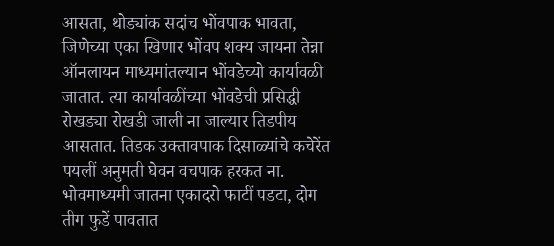आसता, थोड्यांक सदांच भोंवपाक भावता, जिणेच्या एका खिणार भोंवप शक्य जायना तेन्ना ऑनलायन माध्यमांतल्यान भोंवडेच्यो कार्यावळी जातात. त्या कार्यावळींच्या भोंवडेची प्रसिद्धी रोखड्या रोखडी जाली ना जाल्यार तिडपीय आसतात. तिडक उक्तावपाक दिसाळ्यांचे कचेरेंत पयलीं अनुमती घेवन वचपाक हरकत ना.
भोवमाध्यमी जातना एकादरो फाटीं पडटा, दोग तीग फुडें पावतात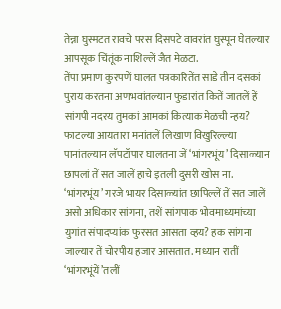तेन्ना घुस्मटत रावचे परस दिसपटे वावरांत घुस्पून घेतल्यार आपसूक चिंतूंक नाशिल्लें जैत मेळटा.
तेंपा प्रमाण कुरपणें घालत पत्रकारितेंत साडे तीन दसकां पुराय करतना अणभवांतल्यान फुडारांत कितें जातलें हें सांगपी नदरय तुमकां आमकां कित्याक मेळची न्हय? फाटल्या आयतारा मनांतलें लिखाण विखुरिल्ल्या पानांतल्यान लॅपटॉपार घालतना जें ‘भांगरभूंय’ दिसाळ्यान छापलां तें सत जालें हाचे इतली दुसरी खोस ना. ‘भांगरभूंय’ गरजे भायर दिसाळ्यांत छापिल्लें तें सत जालें असो अधिकार सांगना, तशें सांगपाक भोवमाध्यमांच्या युगांत संपादप्यांक फुरसत आसता व्हय? हक सांगना जाल्यार तें चोरपीय हजार आसतात. मध्यान रातीं ‘भांगरभूंयें’तलीं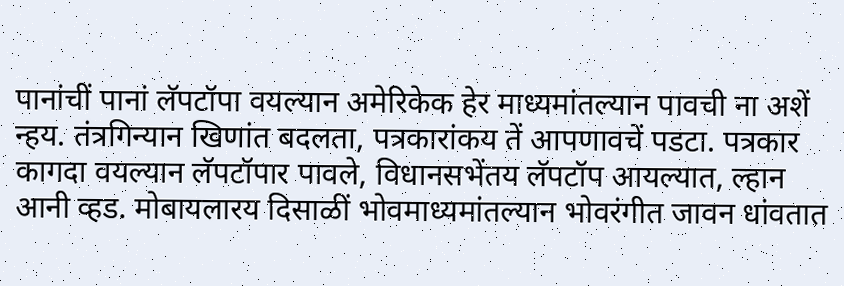पानांचीं पानां लॅपटॉपा वयल्यान अमेरिकेक हेर माध्यमांतल्यान पावची ना अशें न्हय. तंत्रगिन्यान खिणांत बदलता, पत्रकारांकय तें आपणावचें पडटा. पत्रकार कागदा वयल्यान लॅपटॉपार पावले, विधानसभेंतय लॅपटॉप आयल्यात, ल्हान आनी व्हड. मोबायलारय दिसाळीं भोवमाध्यमांतल्यान भोवरंगीत जावन धांवतात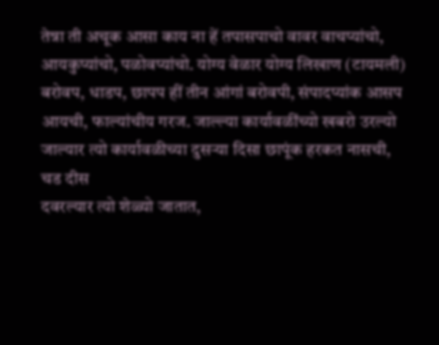तेन्ना ती अचूक आसा काय ना हें तपासपाचो वावर वाचप्यांचो, आयकुप्यांचो, पळोवप्यांचो. योग्य वेळार योग्य लिखाण (टायमली) बरोवप, धाडप, छापप हीं तीन आंगां बरोवपी, संपादप्यांक आसप आयची, फाल्यांचीय गरज. जाल्ल्या कार्यावळींच्यो खबरो उरल्यो जाल्यार त्यो कार्यावळीच्या दुसर्‍या दिसा छापूंक हरकत नासची, चड दीस
दवरल्यार त्यो शेळ्यो जातात,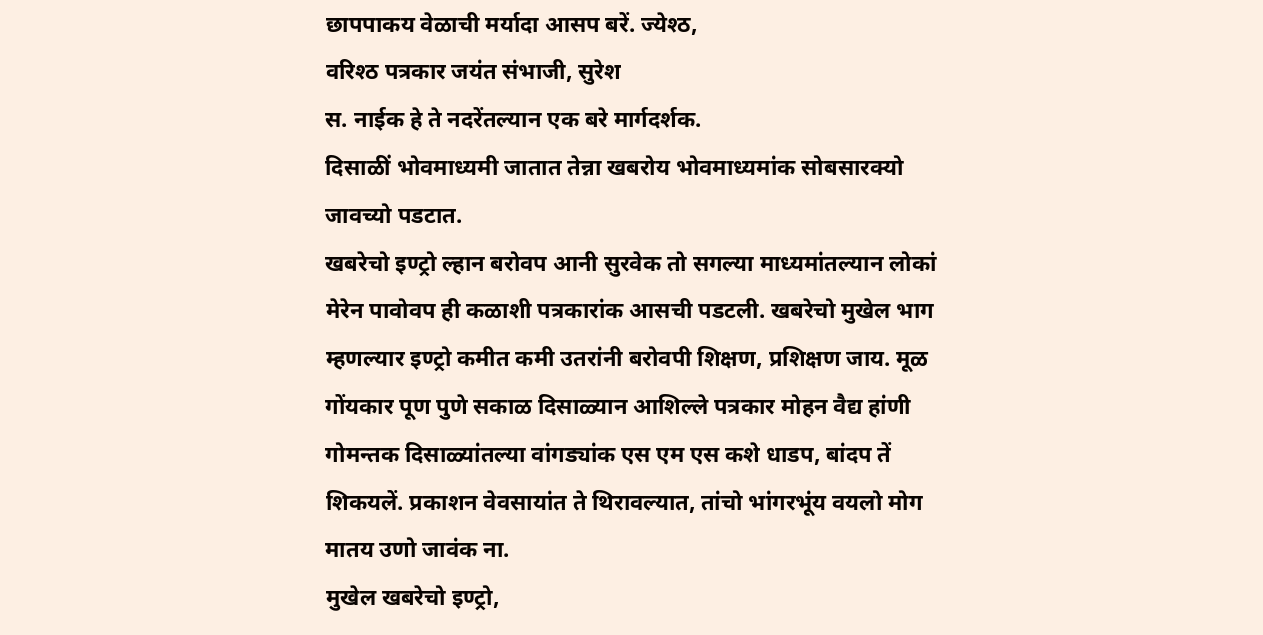छापपाकय वेळाची मर्यादा आसप बरें. ज्येश्ठ,
वरिश्ठ पत्रकार जयंत संभाजी, सुरेश
स. नाईक हे ते नदरेंतल्यान एक बरे मार्गदर्शक.
दिसाळीं भोवमाध्यमी जातात तेन्ना खबरोय भोवमाध्यमांक सोबसारक्यो जावच्यो पडटात.
खबरेचो इण्ट्रो ल्हान बरोवप आनी सुरवेक तो सगल्या माध्यमांतल्यान लोकां मेरेन पावोवप ही कळाशी पत्रकारांक आसची पडटली. खबरेचो मुखेल भाग म्हणल्यार इण्ट्रो कमीत कमी उतरांनी बरोवपी शिक्षण, प्रशिक्षण जाय. मूळ गोंयकार पूण पुणे सकाळ दिसाळ्यान आशिल्ले पत्रकार मोहन वैद्य हांणी गोमन्तक दिसाळ्यांतल्या वांगड्यांक एस एम एस कशे धाडप, बांदप तें शिकयलें. प्रकाशन वेवसायांत ते थिरावल्यात, तांचो भांगरभूंय वयलो मोग मातय उणो जावंक ना.
मुखेल खबरेचो इण्ट्रो,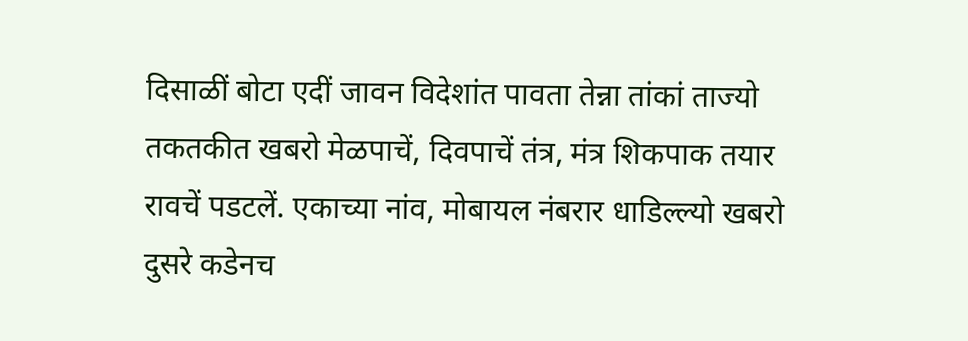दिसाळीं बोटा एदीं जावन विदेशांत पावता तेन्ना तांकां ताज्यो तकतकीत खबरो मेळपाचें, दिवपाचें तंत्र, मंत्र शिकपाक तयार रावचें पडटलें. एकाच्या नांव, मोबायल नंबरार धाडिल्ल्यो खबरो दुसरे कडेनच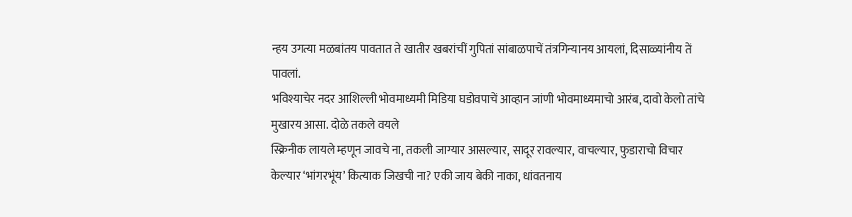न्हय उगत्या मळबांतय पावतात ते खातीर खबरांचीं गुपितां सांबाळपाचें तंत्रगिन्यानय आयलां, दिसाळ्यांनीय तें पावलां.
भविश्याचेर नदर आशिल्ली भोवमाध्यमी मिडिया घडोवपाचें आव्हान जांणी भोवमाध्यमाचो आरंब, दावो केलो तांचे मुखारय आसा. दोळे तकले वयले
स्क्रिनीक लायले म्हणून जावचे ना, तकली जाग्यार आसल्यार, सादूर रावल्यार, वाचल्यार, फुडाराचो विचार
केल्यार ‘भांगरभूंय’ कित्याक जिखची ना? एकी जाय बेकी नाका, धांवतनाय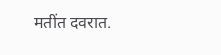मतींत दवरात.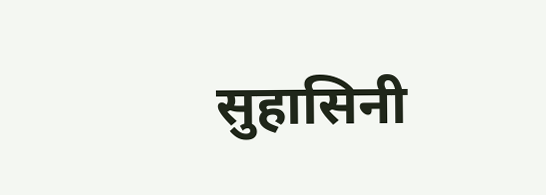सुहासिनी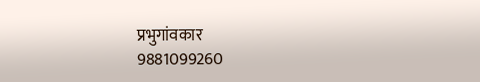प्रभुगांवकार
9881099260